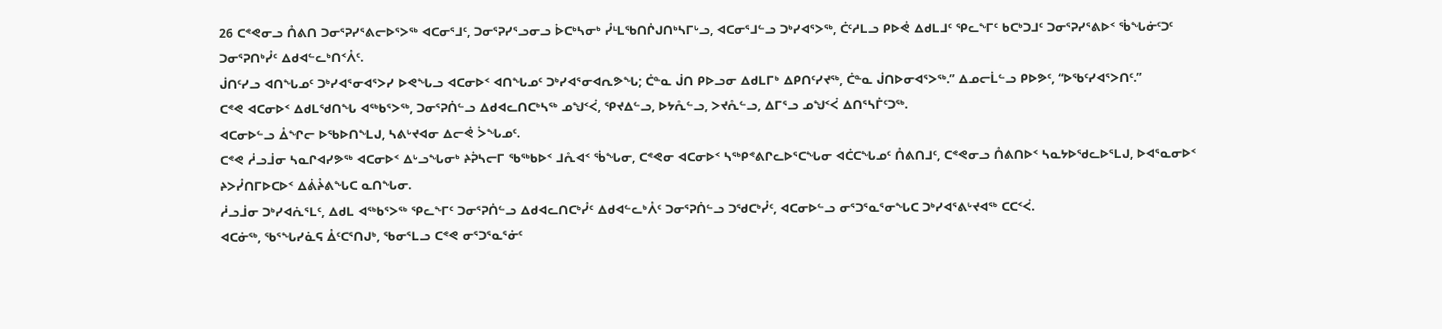26 ᑕᕝᕙᓂᓗ ᑍᕕᑎ ᑐᓂᕐᕈᓯᕐᕕᓕᐅᕐᐳᖅ ᐊᑕᓂᕐᒧᑦ, ᑐᓂᕐᕈᓯᕐᓗᓂᓗ ᐆᑕᒃᓴᓂᒃ ᓮᒻᒪᖃᑎᒌᒍᑎᒃᓴᒥᒡᓗ, ᐊᑕᓂᕐᒧᓪᓗ ᑐᒃᓯᐊᕐᐳᖅ, ᑖᑦᓱᒪᓗ ᑭᐅᕚ ᐃᑯᒪᒧᑦ ᕿᓚᖕᒥᑦ ᑲᑕᒃᑐᒧᑦ ᑐᓂᕐᕈᓯᕐᕕᐅᑉ ᖄᖓᓃᑦᑐᑦ ᑐᓂᕐᕈᑎᒃᓮᑦ ᐃᑯᐊᓪᓚᒃᑎᑉᐰᑦ.
ᒎᑎᑦᓯᓗ ᐊᑎᖓᓄᑦ ᑐᒃᓯᐊᕐᓂᐊᕐᐳᓯ ᐅᕙᖓᓗ ᐊᑕᓂᐅᑉ ᐊᑎᖓᓄᑦ ᑐᒃᓯᐊᕐᓂᐊᕆᕗᖓ; ᑖᓐᓇ ᒎᑎ ᑭᐅᓗᓂ ᐃᑯᒪᒥᒃ ᐃᑭᑎᑦᓯᔪᖅ, ᑖᓐᓇ ᒎᑎᐅᓂᐊᕐᐳᖅ.” ᐃᓄᓕᒫᓪᓗ ᑭᐅᕗᑦ, “ᐅᖃᑦᓯᐊᕐᐳᑎᑦ.”
ᑕᕝᕙ ᐊᑕᓂᐅᑉ ᐃᑯᒪᖁᑎᖓ ᐊᖅᑲᕐᐳᖅ, ᑐᓂᕐᕈᑏᓪᓗ ᐃᑯᐊᓚᑎᑕᒃᓴᖅ ᓄᖑᑉᐹ, ᕿᔪᐃᓪᓗ, ᐅᔭᕅᓪᓗ, ᐳᔪᕅᓪᓗ, ᐃᒥᕐᓗ ᓄᖑᑉᐹ ᐃᑎᕐᓴᒦᑦᑐᖅ.
ᐊᑕᓂᐅᓪᓗ ᐂᖏᓕ ᐅᖃᐅᑎᖕᒪᒍ, ᓴᕕᒡᔪᐊᓂ ᐃᓕᕚ ᐴᖓᓄᑦ.
ᑕᕝᕙ ᓲᓗᒨᓂ ᓴᓇᒋᐊᓯᕗᖅ ᐊᑕᓂᐅᑉ ᐃᒡᓗᖓᓂᒃ ᔨᕉᓴᓕᒥ ᖃᖅᑲᐅᑉ ᒧᕅᐊᑉ ᖄᖓᓂ, ᑕᕝᕙᓂ ᐊᑕᓂᐅᑉ ᓴᖅᑭᕝᕕᒋᓚᐅᕐᑕᖓᓂ ᐊᑖᑕᖓᓄᑦ ᑍᕕᑎᒧᑦ, ᑕᕝᕙᓂᓗ ᑍᕕᑎᐅᑉ ᓴᓇᔭᐅᖁᓚᐅᕐᒪᒍ, ᐅᐊᕐᓇᓂᐅᑉ ᔨᐳᓮᑎᒥᐅᑕᐅᑉ ᐃᕖᔧᕕᖓᑕ ᓇᑎᖓᓂ.
ᓲᓗᒨᓂ ᑐᒃᓯᐊᕇᕐᒪᑦ, ᐃᑯᒪ ᐊᖅᑲᕐᐳᖅ ᕿᓚᖕᒥᑦ ᑐᓂᕐᕈᑏᓪᓗ ᐃᑯᐊᓚᑎᑕᒃᓮᑦ ᐃᑯᐊᓪᓚᒃᐰᑦ ᑐᓂᕐᕈᑏᓪᓗ ᑐᖁᑕᒃᓮᑦ, ᐊᑕᓂᐅᓪᓗ ᓂᕐᑐᕐᓇᕐᓂᖓᑕ ᑐᒃᓯᐊᕐᕕᒡᔪᐊᖅ ᑕᑕᑉᐹ.
ᐊᑕᓃᖅ, ᖃᕐᖓᓯᓈᕋ ᐂᑦᑕᕐᑎᒍᒃ, ᖃᓂᕐᒪᓗ ᑕᕝᕙ ᓂᕐᑐᕐᓇᕐᓃᑦ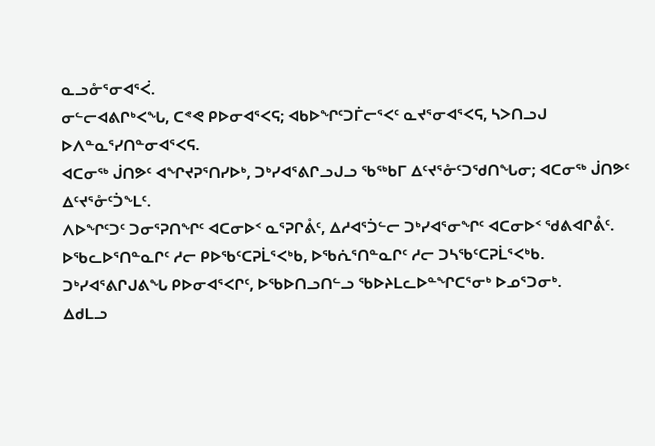ᓇᓗᓁᕐᓂᐊᕐᐹ.
ᓂᓪᓕᐊᕕᒋᒃᐸᖓ, ᑕᕝᕙ ᑭᐅᓂᐊᕐᐸᕋ; ᐊᑲᐅᖏᑦᑐᒦᓕᕐᐸᑦ ᓇᔪᕐᓂᐊᕐᐸᕋ, ᓴᐳᑎᓗᒍ ᐅᐱᓐᓇᕐᓯᑎᓐᓂᐊᕐᐸᕋ.
ᐊᑕᓂᖅ ᒎᑎᕗᑦ ᐊᖏᔪᕈᕐᑎᓯᐅᒃ, ᑐᒃᓯᐊᕐᕕᒋᓗᒍᓗ ᖃᖅᑲᒥ ᐃᑦᔪᕐᓁᑦᑐᖁᑎᖓᓂ; ᐊᑕᓂᖅ ᒎᑎᕗᑦ ᐃᑦᔪᕐᓁᑦᑑᖕᒪᑦ.
ᐱᐅᖏᑦᑐᑦ ᑐᓂᕐᕈᑎᖏᑦ ᐊᑕᓂᐅᑉ ᓇᕐᕈᒋᕔᑦ, ᐃᓱᐊᕐᑑᓪᓕ ᑐᒃᓯᐊᕐᓂᖏᑦ ᐊᑕᓂᐅᑉ ᖁᕕᐊᒋᕔᑦ.
ᐅᖃᓚᐅᕐᑎᓐᓇᒋᑦ ᓱᓕ ᑭᐅᖃᑦᑕᕈᒫᕐᐸᒃᑲ, ᐅᖃᕇᕐᑎᓐᓇᒋᑦ ᓱᓕ ᑐᓴᖃᑦᑕᕈᒫᕐᐸᒃᑲ.
ᑐᒃᓯᐊᕐᕕᒋᒍᕕᖓ ᑭᐅᓂᐊᕐᐸᒋᑦ, ᐅᖃᐅᑎᓗᑎᓪᓗ ᖃᐅᔨᒪᓚᐅᓐᖏᑕᕐᓂᒃ ᐅᓄᕐᑐᓂᒃ.
ᐃᑯᒪᓗ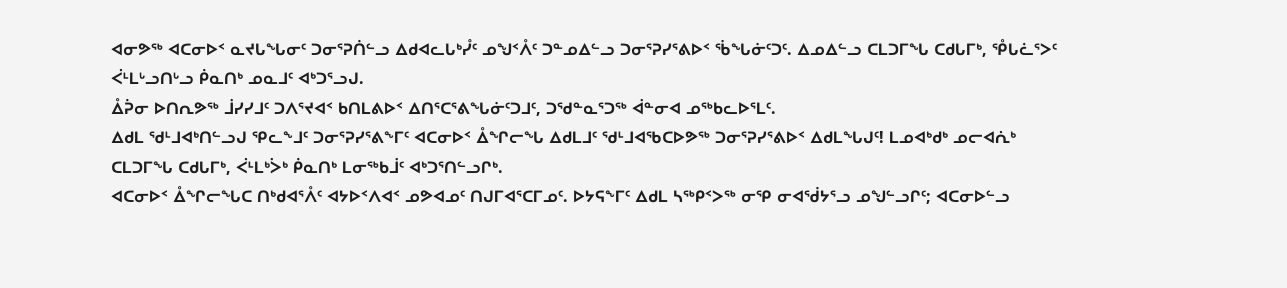ᐊᓂᕗᖅ ᐊᑕᓂᐅᑉ ᓇᔪᒐᖓᓂᑦ ᑐᓂᕐᕈᑏᓪᓗ ᐃᑯᐊᓚᒐᒃᓮᑦ ᓄᖑᑉᐰᑦ ᑐᓐᓄᐃᓪᓗ ᑐᓂᕐᕈᓯᕐᕕᐅᑉ ᖄᖓᓃᑦᑐᑦ. ᐃᓄᐃᓪᓗ ᑕᒪᑐᒥᖓ ᑕᑯᒐᒥᒃ, ᕾᒐᓛᕐᐳᑦ ᐹᒻᒪᒡᓗᑎᒡᓗ ᑮᓇᑎᒃ ᓄᓇᒧᑦ ᐊᒃᑐᕐᓗᒍ.
ᐂᕉᓂ ᐅᑎᕆᕗᖅ ᒨᓯᓯᒧᑦ ᑐᐱᕐᔪᐊᑉ ᑲᑎᒪᕕᐅᑉ ᐃᑎᕐᑕᕐᕕᖓᓃᑦᑐᒧᑦ, ᑐᖁᓐᓇᕐᑐᖅ ᐋᓐᓂᐊ ᓄᖅᑲᓚᐅᕐᒪᑦ.
ᐃᑯᒪ ᖁᒻᒧᐊᒃᑎᓪᓗᒍ ᕿᓚᖕᒧᑦ ᑐᓂᕐᕈᓯᕐᕕᖕᒥᑦ ᐊᑕᓂᐅᑉ ᐂᖏᓕᖓ ᐃᑯᒪᒧᑦ ᖁᒻᒧᐊᖃᑕᐅᕗᖅ ᑐᓂᕐᕈᓯᕐᕕᐅᑉ ᐃᑯᒪᖓᒍᑦ! ᒪᓄᐊᒃᑯᒃ ᓄᓕᐊᕇᒃ ᑕᒪᑐᒥᖓ ᑕᑯᒐᒥᒃ, ᐹᒻᒪᒃᐴᒃ ᑮᓇᑎᒃ ᒪᓂᖅᑲᒨᑦ ᐊᒃᑐᕐᑎᓪᓗᒋᒃ.
ᐊᑕᓂᐅᑉ ᐂᖏᓕᖓᑕ ᑎᒃᑯᐊᕐᐰᑦ ᐊᔭᐅᑉᐱᐊᑉ ᓄᕗᐊᓄᑦ ᑎᒍᒥᐊᕐᑕᒥᓄᑦ. ᐅᔭᕋᖕᒥᑦ ᐃᑯᒪ ᓴᖅᑭᑉᐳᖅ ᓂᕿ ᓂᐊᖂᔭᕐᓗ ᓄᖑᓪᓗᒋᑦ; ᐊᑕᓂᐅᓪᓗ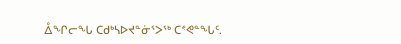ᐂᖏᓕᖓ ᑕᑯᒃᓴᐅᔪᓐᓃᕐᐳᖅ ᑕᕝᕙᓐᖓᑦ.